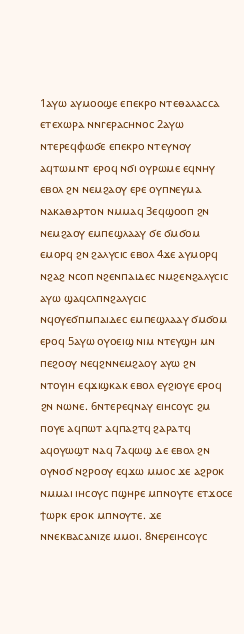1ⲁⲩⲱ ⲁⲩⲙⲟⲟϣⲉ ⲉⲡⲉⲕⲣⲟ ⲛⲧⲉⲑⲁⲗⲁⲥⲥⲁ ⲉⲧⲉⲭⲱⲣⲁ ⲛⲛⲅⲉⲣⲁⲥⲏⲛⲟⲥ 2ⲁⲩⲱ ⲛⲧⲉⲣⲉϥⲫⲱϭⲉ ⲉⲡⲉⲕⲣⲟ ⲛⲧⲉⲩⲛⲟⲩ ⲁϥⲧⲱⲙⲛⲧ ⲉⲣⲟϥ ⲛϭⲓ ⲟⲩⲣⲱⲙⲉ ⲉϥⲛⲏⲩ ⲉⲃⲟⲗ ϩⲛ ⲛⲉⲙϩⲁⲟⲩ ⲉⲣⲉ ⲟⲩⲡⲛⲉⲩⲙⲁ ⲛⲁⲕⲁⲑⲁⲣⲧⲟⲛ ⲛⲙⲙⲁϥ 3ⲉϥϣⲟⲟⲡ ϩⲛ ⲛⲉⲙϩⲁⲟⲩ ⲉⲙⲡⲉϣⲗⲁⲁⲩ ϭⲉ ϭⲙϭⲟⲙ ⲉⲙⲟⲣϥ ϩⲛ ϩⲁⲗⲩⲥⲓⲥ ⲉⲃⲟⲗ 4ϫⲉ ⲁⲩⲙⲟⲣϥ ⲛϩⲁϩ ⲛⲥⲟⲡ ⲛϩⲉⲛⲡⲁⲓⲇⲉⲥ ⲛⲙϩⲉⲛϩⲁⲗⲩⲥⲓⲥ ⲁⲩⲱ ϣⲁϥⲥⲗⲡⲛϩⲁⲗⲩⲥⲓⲥ ⲛϥⲟⲩⲉϭⲡⲙⲡⲁⲓⲇⲉⲥ ⲉⲙⲡⲉϣⲗⲁⲁⲩ ϭⲙϭⲟⲙ ⲉⲣⲟϥ 5ⲁⲩⲱ ⲟⲩⲟⲉⲓϣ ⲛⲓⲙ ⲛⲧⲉⲩϣⲏ ⲙⲛ ⲡⲉϩⲟⲟⲩ ⲛⲉϥϩⲛⲛⲉⲙϩⲁⲟⲩ ⲁⲩⲱ ϩⲛ ⲛⲧⲟⲩⲓⲏ ⲉϥϫⲓϣⲕⲁⲕ ⲉⲃⲟⲗ ⲉⲩϩⲓⲟⲩⲉ ⲉⲣⲟϥ ϩⲛ ⲛⲱⲛⲉ. 6ⲛⲧⲉⲣⲉϥⲛⲁⲩ ⲉⲓⲏⲥⲟⲩⲥ ϩⲙ ⲡⲟⲩⲉ ⲁϥⲡⲱⲧ ⲁϥⲡⲁϩⲧϥ ϩⲁⲣⲁⲧϥ ⲁϥⲟⲩⲱϣⲧ ⲛⲁϥ 7ⲁϥⲱϣ ⲇⲉ ⲉⲃⲟⲗ ϩⲛ ⲟⲩⲛⲟϭ ⲛϩⲣⲟⲟⲩ ⲉϥϫⲱ ⲙⲙⲟⲥ ϫⲉ ⲁϩⲣⲟⲕ ⲛⲙⲙⲁⲓ ⲓⲏⲥⲟⲩⲥ ⲡϣⲏⲣⲉ ⲙⲡⲛⲟⲩⲧⲉ ⲉⲧϫⲟⲥⲉ ϯⲱⲣⲕ ⲉⲣⲟⲕ ⲙⲡⲛⲟⲩⲧⲉ. ϫⲉ ⲛⲛⲉⲕⲃⲁⲥⲁⲛⲓⲍⲉ ⲙⲙⲟⲓ. 8ⲛⲉⲣⲉⲓⲏⲥⲟⲩⲥ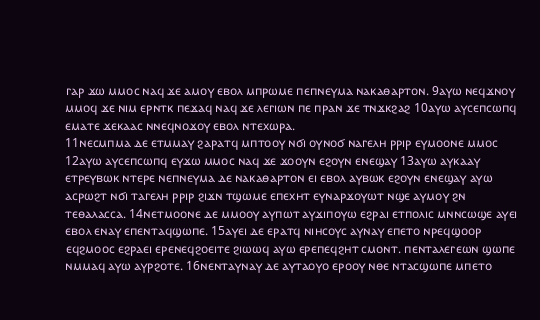ⲅⲁⲣ ϫⲱ ⲙⲙⲟⲥ ⲛⲁϥ ϫⲉ ⲁⲙⲟⲩ ⲉⲃⲟⲗ ⲙⲡⲣⲱⲙⲉ ⲡⲉⲡⲛⲉⲩⲙⲁ ⲛⲁⲕⲁⲑⲁⲣⲧⲟⲛ. 9ⲁⲩⲱ ⲛⲉϥϫⲛⲟⲩ ⲙⲙⲟϥ ϫⲉ ⲛⲓⲙ ⲉⲣⲛⲧⲕ ⲡⲉϫⲁϥ ⲛⲁϥ ϫⲉ ⲗⲉⲅⲓⲱⲛ ⲡⲉ ⲡⲣⲁⲛ ϫⲉ ⲧⲛϫⲕϩⲁϩ 10ⲁⲩⲱ ⲁⲩⲥⲉⲡⲥⲱⲡϥ ⲉⲙⲁⲧⲉ ϫⲉⲕⲁⲁⲥ ⲛⲛⲉϥⲛⲟϫⲟⲩ ⲉⲃⲟⲗ ⲛⲧⲉⲭⲱⲣⲁ.
11ⲛⲉⲥⲙⲡⲙⲁ ⲇⲉ ⲉⲧⲙⲙⲁⲩ ϩⲁⲣⲁⲧϥ ⲙⲡⲧⲟⲟⲩ ⲛϭⲓ ⲟⲩⲛⲟϭ ⲛⲁⲅⲉⲗⲏ ⲣⲣⲓⲣ ⲉⲩⲙⲟⲟⲛⲉ ⲙⲙⲟⲥ 12ⲁⲩⲱ ⲁⲩⲥⲉⲡⲥⲱⲡϥ ⲉⲩϫⲱ ⲙⲙⲟⲥ ⲛⲁϥ ϫⲉ ϫⲟⲟⲩⲛ ⲉϩⲟⲩⲛ ⲉⲛⲉϣⲁⲩ 13ⲁⲩⲱ ⲁⲩⲕⲁⲁⲩ ⲉⲧⲣⲉⲩⲃⲱⲕ ⲛⲧⲉⲣⲉ ⲛⲉⲡⲛⲉⲩⲙⲁ ⲇⲉ ⲛⲁⲕⲁⲑⲁⲣⲧⲟⲛ ⲉⲓ ⲉⲃⲟⲗ ⲁⲩⲃⲱⲕ ⲉϩⲟⲩⲛ ⲉⲛⲉϣⲁⲩ ⲁⲩⲱ ⲁⲥⲣⲱϩⲧ ⲛϭⲓ ⲧⲁⲅⲉⲗⲏ ⲣⲣⲓⲣ ϩⲓϫⲛ ⲧϣⲱⲙⲉ ⲉⲡⲉⲭⲏⲧ ⲉⲩⲛⲁⲣϫⲟⲩⲱⲧ ⲛϣⲉ ⲁⲩⲙⲟⲩ ϩⲛ ⲧⲉⲑⲁⲗⲁⲥⲥⲁ. 14ⲛⲉⲧⲙⲟⲟⲛⲉ ⲇⲉ ⲙⲙⲟⲟⲩ ⲁⲩⲡⲱⲧ ⲁⲩϫⲓⲡⲟⲩⲱ ⲉϩⲣⲁⲓ ⲉⲧⲡⲟⲗⲓⲥ ⲙⲛⲛⲥⲱϣⲉ ⲁⲩⲉⲓ ⲉⲃⲟⲗ ⲉⲛⲁⲩ ⲉⲡⲉⲛⲧⲁϥϣⲱⲡⲉ. 15ⲁⲩⲉⲓ ⲇⲉ ⲉⲣⲁⲧϥ ⲛⲓⲏⲥⲟⲩⲥ ⲁⲩⲛⲁⲩ ⲉⲡⲉⲧⲟ ⲛⲣⲉϥϣⲟⲟⲣ ⲉϥϩⲙⲟⲟⲥ ⲉϩⲣⲁⲉⲓ ⲉⲣⲉⲛⲉϥϩⲟⲉⲓⲧⲉ ϩⲓⲱⲱϥ ⲁⲩⲱ ⲉⲣⲉⲡⲉϥϩⲏⲧ ⲥⲙⲟⲛⲧ. ⲡⲉⲛⲧⲁⲗⲉⲅⲉⲱⲛ ϣⲱⲡⲉ ⲛⲙⲙⲁϥ ⲁⲩⲱ ⲁⲩⲣϩⲟⲧⲉ. 16ⲛⲉⲛⲧⲁⲩⲛⲁⲩ ⲇⲉ ⲁⲩⲧⲁⲟⲩⲟ ⲉⲣⲟⲟⲩ ⲛⲑⲉ ⲛⲧⲁⲥϣⲱⲡⲉ ⲙⲡⲉⲧⲟ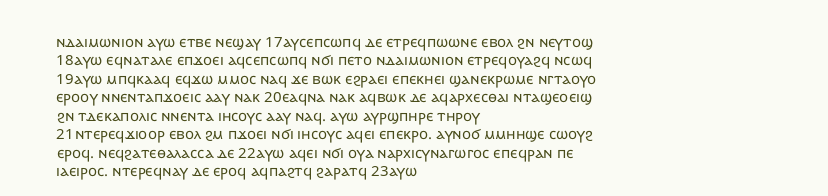ⲛⲇⲁⲓⲙⲱⲛⲓⲟⲛ ⲁⲩⲱ ⲉⲧⲃⲉ ⲛⲉϣⲁⲩ 17ⲁⲩⲥⲉⲡⲥⲱⲡϥ ⲇⲉ ⲉⲧⲣⲉϥⲡⲱⲱⲛⲉ ⲉⲃⲟⲗ ϩⲛ ⲛⲉⲩⲧⲟϣ 18ⲁⲩⲱ ⲉϥⲛⲁⲧⲁⲗⲉ ⲉⲡϫⲟⲉⲓ ⲁϥⲥⲉⲡⲥⲱⲡϥ ⲛϭⲓ ⲡⲉⲧⲟ ⲛⲇⲁⲓⲙⲱⲛⲓⲟⲛ ⲉⲧⲣⲉϥⲟⲩⲁϩϥ ⲛⲥⲱϥ 19ⲁⲩⲱ ⲙⲡϥⲕⲁⲁϥ ⲉϥϫⲱ ⲙⲙⲟⲥ ⲛⲁϥ ϫⲉ ⲃⲱⲕ ⲉϩⲣⲁⲉⲓ ⲉⲡⲉⲕⲏⲉⲓ ϣⲁⲛⲉⲕⲣⲱⲙⲉ ⲛⲅⲧⲁⲟⲩⲟ ⲉⲣⲟⲟⲩ ⲛⲛⲉⲛⲧⲁⲡϫⲟⲉⲓⲥ ⲁⲁⲩ ⲛⲁⲕ 20ⲉⲁϥⲛⲁ ⲛⲁⲕ ⲁϥⲃⲱⲕ ⲇⲉ ⲁϥⲁⲣⲭⲉⲥⲑⲁⲓ ⲛⲧⲁϣⲉⲟⲉⲓϣ ϩⲛ ⲧⲇⲉⲕⲁⲡⲟⲗⲓⲥ ⲛⲛⲉⲛⲧⲁ ⲓⲏⲥⲟⲩⲥ ⲁⲁⲩ ⲛⲁϥ. ⲁⲩⲱ ⲁⲩⲣϣⲡⲏⲣⲉ ⲧⲏⲣⲟⲩ
21ⲛⲧⲉⲣⲉϥϫⲓⲟⲟⲣ ⲉⲃⲟⲗ ϩⲙ ⲡϫⲟⲉⲓ ⲛϭⲓ ⲓⲏⲥⲟⲩⲥ ⲁϥⲉⲓ ⲉⲡⲉⲕⲣⲟ. ⲁⲩⲛⲟϭ ⲙⲙⲏⲏϣⲉ ⲥⲱⲟⲩϩ ⲉⲣⲟϥ. ⲛⲉϥϩⲁⲧⲉⲑⲁⲗⲁⲥⲥⲁ ⲇⲉ 22ⲁⲩⲱ ⲁϥⲉⲓ ⲛϭⲓ ⲟⲩⲁ ⲛⲁⲣⲭⲓⲥⲩⲛⲁⲅⲱⲅⲟⲥ ⲉⲡⲉϥⲣⲁⲛ ⲡⲉ ⲓⲁⲉⲓⲣⲟⲥ. ⲛⲧⲉⲣⲉϥⲛⲁⲩ ⲇⲉ ⲉⲣⲟϥ ⲁϥⲡⲁϩⲧϥ ϩⲁⲣⲁⲧϥ 23ⲁⲩⲱ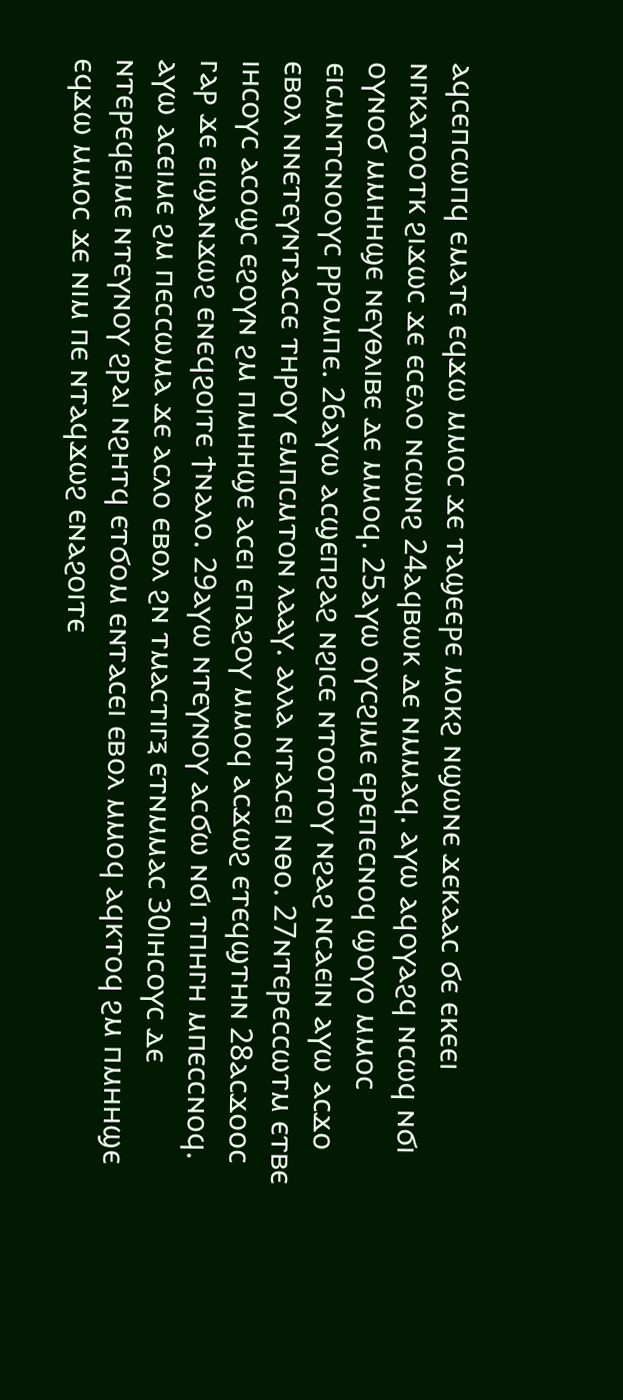ⲁϥⲥⲉⲡⲥⲱⲡϥ ⲉⲙⲁⲧⲉ ⲉϥϫⲱ ⲙⲙⲟⲥ ϫⲉ ⲧⲁϣⲉⲉⲣⲉ ⲙⲟⲕϩ ⲛϣⲱⲛⲉ ϫⲉⲕⲁⲁⲥ ϭⲉ ⲉⲕⲉⲉⲓ ⲛⲅⲕⲁⲧⲟⲟⲧⲕ ϩⲓϫⲱⲥ ϫⲉ ⲉⲥⲉⲗⲟ ⲛⲥⲱⲛϩ 24ⲁϥⲃⲱⲕ ⲇⲉ ⲛⲙⲙⲁϥ. ⲁⲩⲱ ⲁϥⲟⲩⲁϩϥ ⲛⲥⲱϥ ⲛϭⲓ ⲟⲩⲛⲟϭ ⲙⲙⲏⲏϣⲉ ⲛⲉⲩⲑⲗⲓⲃⲉ ⲇⲉ ⲙⲙⲟϥ. 25ⲁⲩⲱ ⲟⲩⲥϩⲓⲙⲉ ⲉⲣⲉⲡⲉⲥⲛⲟϥ ϣⲟⲩⲟ ⲙⲙⲟⲥ ⲉⲓⲥⲙⲛⲧⲥⲛⲟⲟⲩⲥ ⲣⲣⲟⲙⲡⲉ. 26ⲁⲩⲱ ⲁⲥϣⲉⲡϩⲁϩ ⲛϩⲓⲥⲉ ⲛⲧⲟⲟⲧⲟⲩ ⲛϩⲁϩ ⲛⲥⲁⲉⲓⲛ ⲁⲩⲱ ⲁⲥϫⲟ ⲉⲃⲟⲗ ⲛⲛⲉⲧⲉⲩⲛⲧⲁⲥⲥⲉ ⲧⲏⲣⲟⲩ ⲉⲙⲡⲥⲙⲧⲟⲛ ⲗⲁⲁⲩ. ⲁⲗⲗⲁ ⲛⲧⲁⲥⲉⲓ ⲛⲑⲟ. 27ⲛⲧⲉⲣⲉⲥⲥⲱⲧⲙ ⲉⲧⲃⲉ ⲓⲏⲥⲟⲩⲥ ⲁⲥⲟϣⲥ ⲉϩⲟⲩⲛ ϩⲙ ⲡⲙⲏⲏϣⲉ ⲁⲥⲉⲓ ⲉⲡⲁϩⲟⲩ ⲙⲙⲟϥ ⲁⲥϫⲱϩ ⲉⲧⲉϥϣⲧⲏⲛ 28ⲁⲥϫⲟⲟⲥ ⲅⲁⲣ ϫⲉ ⲉⲓϣⲁⲛϫⲱϩ ⲉⲛⲉϥϩⲟⲓⲧⲉ ϯⲛⲁⲗⲟ. 29ⲁⲩⲱ ⲛⲧⲉⲩⲛⲟⲩ ⲁⲥϭⲱ ⲛϭⲓ ⲧⲡⲏⲅⲏ ⲙⲡⲉⲥⲥⲛⲟϥ. ⲁⲩⲱ ⲁⲥⲉⲓⲙⲉ ϩⲙ ⲡⲉⲥⲥⲱⲙⲁ ϫⲉ ⲁⲥⲗⲟ ⲉⲃⲟⲗ ϩⲛ ⲧⲙⲁⲥⲧⲓⲅⲝ ⲉⲧⲛⲙⲙⲁⲥ 30ⲓⲏⲥⲟⲩⲥ ⲇⲉ ⲛⲧⲉⲣⲉϥⲉⲓⲙⲉ ⲛⲧⲉⲩⲛⲟⲩ ϩⲣⲁⲓ ⲛϩⲏⲧϥ ⲉⲧϭⲟⲙ ⲉⲛⲧⲁⲥⲉⲓ ⲉⲃⲟⲗ ⲙⲙⲟϥ ⲁϥⲕⲧⲟϥ ϩⲙ ⲡⲙⲏⲏϣⲉ ⲉϥϫⲱ ⲙⲙⲟⲥ ϫⲉ ⲛⲓⲙ ⲡⲉ ⲛⲧⲁϥϫⲱϩ ⲉⲛⲁϩⲟⲓⲧⲉ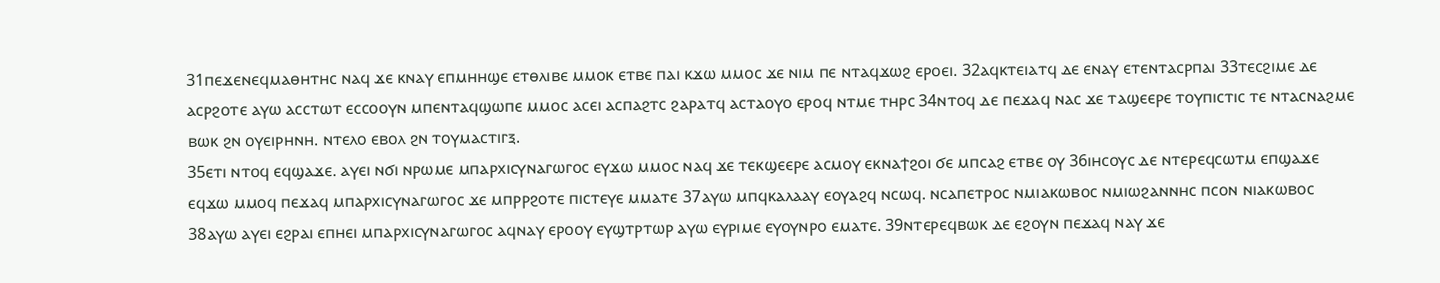31ⲡⲉϫⲉⲛⲉϥⲙⲁⲑⲏⲧⲏⲥ ⲛⲁϥ ϫⲉ ⲕⲛⲁⲩ ⲉⲡⲙⲏⲏϣⲉ ⲉⲧⲑⲗⲓⲃⲉ ⲙⲙⲟⲕ ⲉⲧⲃⲉ ⲡⲁⲓ ⲕϫⲱ ⲙⲙⲟⲥ ϫⲉ ⲛⲓⲙ ⲡⲉ ⲛⲧⲁϥϫⲱϩ ⲉⲣⲟⲉⲓ. 32ⲁϥⲕⲧⲉⲓⲁⲧϥ ⲇⲉ ⲉⲛⲁⲩ ⲉⲧⲉⲛⲧⲁⲥⲣⲡⲁⲓ 33ⲧⲉⲥϩⲓⲙⲉ ⲇⲉ ⲁⲥⲣϩⲟⲧⲉ ⲁⲩⲱ ⲁⲥⲥⲧⲱⲧ ⲉⲥⲥⲟⲟⲩⲛ ⲙⲡⲉⲛⲧⲁϥϣⲱⲡⲉ ⲙⲙⲟⲥ ⲁⲥⲉⲓ ⲁⲥⲡⲁϩⲧⲥ ϩⲁⲣⲁⲧϥ ⲁⲥⲧⲁⲟⲩⲟ ⲉⲣⲟϥ ⲛⲧⲙⲉ ⲧⲏⲣⲥ 34ⲛⲧⲟϥ ⲇⲉ ⲡⲉϫⲁϥ ⲛⲁⲥ ϫⲉ ⲧⲁϣⲉⲉⲣⲉ ⲧⲟⲩⲡⲓⲥⲧⲓⲥ ⲧⲉ ⲛⲧⲁⲥⲛⲁϩⲙⲉ ⲃⲱⲕ ϩⲛ ⲟⲩⲉⲓⲣⲏⲛⲏ. ⲛⲧⲉⲗⲟ ⲉⲃⲟⲗ ϩⲛ ⲧⲟⲩⲙⲁⲥⲧⲓⲅⲝ.
35ⲉⲧⲓ ⲛⲧⲟϥ ⲉϥϣⲁϫⲉ. ⲁⲩⲉⲓ ⲛϭⲓ ⲛⲣⲱⲙⲉ ⲙⲡⲁⲣⲭⲓⲥⲩⲛⲁⲅⲱⲅⲟⲥ ⲉⲩϫⲱ ⲙⲙⲟⲥ ⲛⲁϥ ϫⲉ ⲧⲉⲕϣⲉⲉⲣⲉ ⲁⲥⲙⲟⲩ ⲉⲕⲛⲁϯϩⲟⲓ ϭⲉ ⲙⲡⲥⲁϩ ⲉⲧⲃⲉ ⲟⲩ 36ⲓⲏⲥⲟⲩⲥ ⲇⲉ ⲛⲧⲉⲣⲉϥⲥⲱⲧⲙ ⲉⲡϣⲁϫⲉ ⲉϥϫⲱ ⲙⲙⲟϥ ⲡⲉϫⲁϥ ⲙⲡⲁⲣⲭⲓⲥⲩⲛⲁⲅⲱⲅⲟⲥ ϫⲉ ⲙⲡⲣⲣϩⲟⲧⲉ ⲡⲓⲥⲧⲉⲩⲉ ⲙⲙⲁⲧⲉ 37ⲁⲩⲱ ⲙⲡϥⲕⲁⲗⲁⲁⲩ ⲉⲟⲩⲁϩϥ ⲛⲥⲱϥ. ⲛⲥⲁⲡⲉⲧⲣⲟⲥ ⲛⲙⲓⲁⲕⲱⲃⲟⲥ ⲛⲙⲓⲱϩⲁⲛⲛⲏⲥ ⲡⲥⲟⲛ ⲛⲓⲁⲕⲱⲃⲟⲥ 38ⲁⲩⲱ ⲁⲩⲉⲓ ⲉϩⲣⲁⲓ ⲉⲡⲏⲉⲓ ⲙⲡⲁⲣⲭⲓⲥⲩⲛⲁⲅⲱⲅⲟⲥ ⲁϥⲛⲁⲩ ⲉⲣⲟⲟⲩ ⲉⲩϣⲧⲣⲧⲱⲣ ⲁⲩⲱ ⲉⲩⲣⲓⲙⲉ ⲉⲩⲟⲩⲛⲣⲟ ⲉⲙⲁⲧⲉ. 39ⲛⲧⲉⲣⲉϥⲃⲱⲕ ⲇⲉ ⲉϩⲟⲩⲛ ⲡⲉϫⲁϥ ⲛⲁⲩ ϫⲉ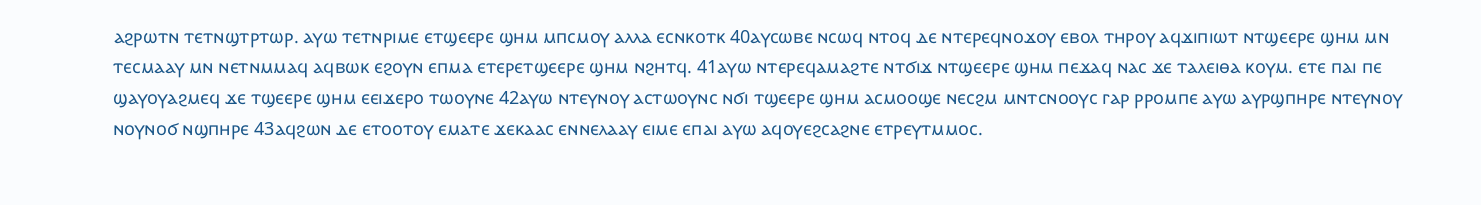ⲁϩⲣⲱⲧⲛ ⲧⲉⲧⲛϣⲧⲣⲧⲱⲣ. ⲁⲩⲱ ⲧⲉⲧⲛⲣⲓⲙⲉ ⲉⲧϣⲉⲉⲣⲉ ϣⲏⲙ ⲙⲡⲥⲙⲟⲩ ⲁⲗⲗⲁ ⲉⲥⲛⲕⲟⲧⲕ 40ⲁⲩⲥⲱⲃⲉ ⲛⲥⲱϥ ⲛⲧⲟϥ ⲇⲉ ⲛⲧⲉⲣⲉϥⲛⲟϫⲟⲩ ⲉⲃⲟⲗ ⲧⲏⲣⲟⲩ ⲁϥϫⲓⲡⲓⲱⲧ ⲛⲧϣⲉⲉⲣⲉ ϣⲏⲙ ⲙⲛ ⲧⲉⲥⲙⲁⲁⲩ ⲙⲛ ⲛⲉⲧⲛⲙⲙⲁϥ ⲁϥⲃⲱⲕ ⲉϩⲟⲩⲛ ⲉⲡⲙⲁ ⲉⲧⲉⲣⲉⲧϣⲉⲉⲣⲉ ϣⲏⲙ ⲛϩⲏⲧϥ. 41ⲁⲩⲱ ⲛⲧⲉⲣⲉϥⲁⲙⲁϩⲧⲉ ⲛⲧϭⲓϫ ⲛⲧϣⲉⲉⲣⲉ ϣⲏⲙ ⲡⲉϫⲁϥ ⲛⲁⲥ ϫⲉ ⲧⲁⲗⲉⲓⲑⲁ ⲕⲟⲩⲙ. ⲉⲧⲉ ⲡⲁⲓ ⲡⲉ ϣⲁⲩⲟⲩⲁϩⲙⲉϥ ϫⲉ ⲧϣⲉⲉⲣⲉ ϣⲏⲙ ⲉⲉⲓϫⲉⲣⲟ ⲧⲱⲟⲩⲛⲉ 42ⲁⲩⲱ ⲛⲧⲉⲩⲛⲟⲩ ⲁⲥⲧⲱⲟⲩⲛⲥ ⲛϭⲓ ⲧϣⲉⲉⲣⲉ ϣⲏⲙ ⲁⲥⲙⲟⲟϣⲉ ⲛⲉⲥϩⲙ ⲙⲛⲧⲥⲛⲟⲟⲩⲥ ⲅⲁⲣ ⲣⲣⲟⲙⲡⲉ ⲁⲩⲱ ⲁⲩⲣϣⲡⲏⲣⲉ ⲛⲧⲉⲩⲛⲟⲩ ⲛⲟⲩⲛⲟϭ ⲛϣⲡⲏⲣⲉ 43ⲁϥϩⲱⲛ ⲇⲉ ⲉⲧⲟⲟⲧⲟⲩ ⲉⲙⲁⲧⲉ ϫⲉⲕⲁⲁⲥ ⲉⲛⲛⲉⲗⲁⲁⲩ ⲉⲓⲙⲉ ⲉⲡⲁⲓ ⲁⲩⲱ ⲁϥⲟⲩⲉϩⲥⲁϩⲛⲉ ⲉⲧⲣⲉⲩⲧⲙⲙⲟⲥ.